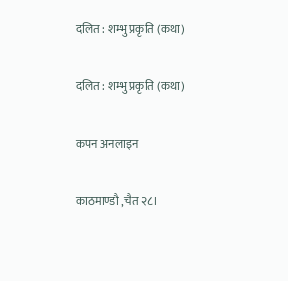दलित : शम्भु प्रकृति (कथा)

दलित : शम्भु प्रकृति (कथा)

कपन अनलाइन

काठमाण्डौ ,चैत २८।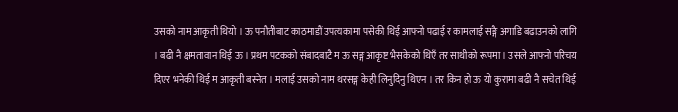उसको नाम आकृती थियो । ऊ पनौतीबाट काठमाडौं उपत्यकामा पसेकी थिई आफ्नो पढाई र कामलाई सङ्गै अगाडि बढाउनको लागि । बढी नै क्षमतावान थिई ऊ । प्रथम पटकको संबादबाटै म ऊ सङ्ग आकृष्ट भैसकेको थिएँ तर साथीको रूपमा । उसले आफ्नो परिचय दिएर भनेकी थिई म आकृती बस्नेत । मलाई उसको नाम थरसङ्ग केही लिनुदिनु थिएन । तर किन हो ऊ यो कुरामा बढी नै सचेत थिई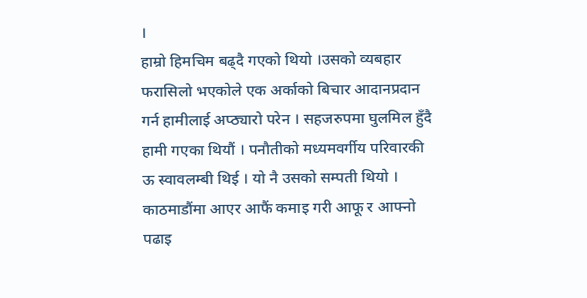।
हाम्रो हिमचिम बढ्दै गएको थियो ।उसको व्यबहार फरासिलो भएकोले एक अर्काको बिचार आदानप्रदान गर्न हामीलाई अप्ठ्यारो परेन । सहजरुपमा घुलमिल हुँदै हामी गएका थियौं । पनौतीको मध्यमवर्गीय परिवारकी ऊ स्वावलम्बी थिई । यो नै उसको सम्पती थियो । काठमाडौंमा आएर आफैं कमाइ गरी आफू र आफ्नो पढाइ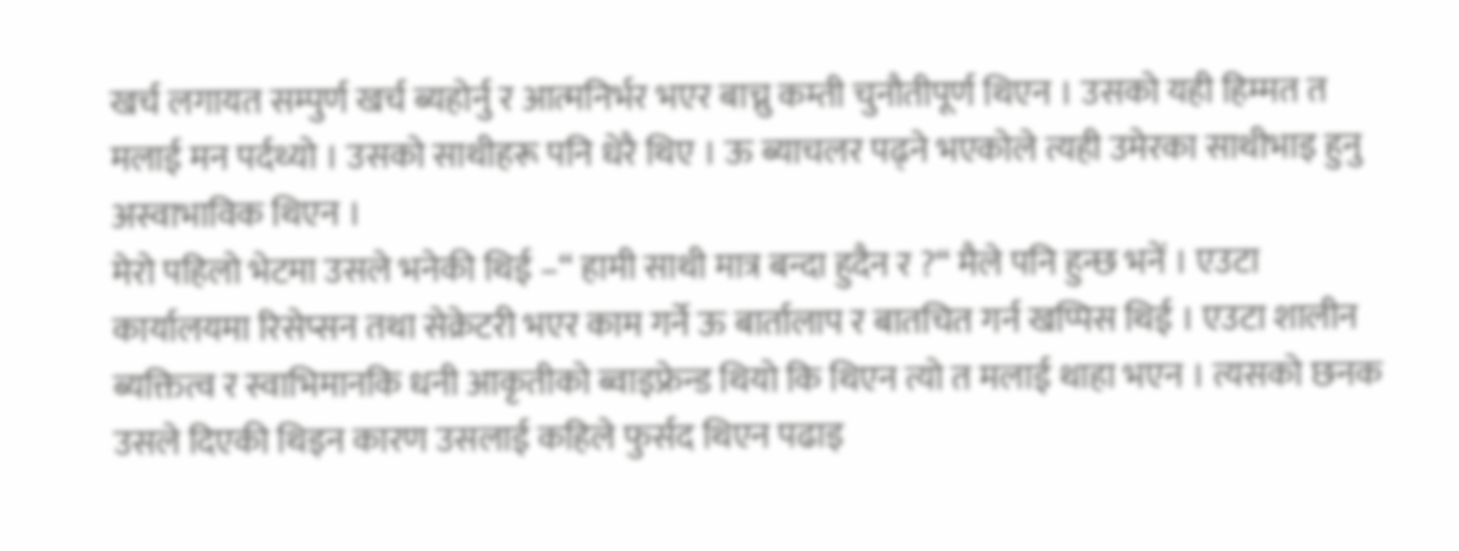खर्च लगायत सम्पुर्ण खर्च ब्यहोर्नु र आत्मनिर्भर भएर बाच्नु कम्ती चुनौतीपूर्ण थिएन । उसको यही हिम्मत त मलाई मन पर्दथ्यो । उसको साथीहरू पनि धेरै थिए । ऊ ब्याचलर पढ्ने भएकोले त्यही उमेरका साथीभाइ हुनु अस्वाभाविक थिएन ।
मेरो पहिलो भेटमा उसले भनेकी थिई –“ हामी साथी मात्र बन्दा हुदैन र ?“ मैले पनि हुन्छ भनें । एउटा कार्यालयमा रिसेप्सन तथा सेक्रेटरी भएर काम गर्ने ऊ बार्तालाप र बातचित गर्न खप्पिस थिई । एउटा शालीन ब्यक्तित्व र स्वाभिमानकि धनी आकृतीको ब्वाइफ्रेन्ड थियो कि थिएन त्यो त मलाई थाहा भएन । त्यसको छनक उसले दिएकी थिइन कारण उसलाई कहिले फुर्सद थिएन पढाइ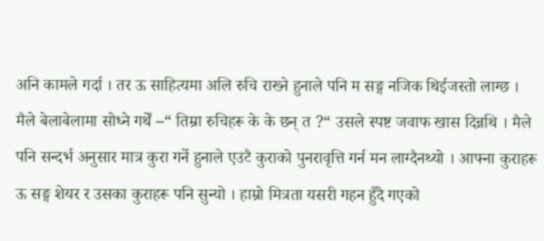अनि कामले गर्दा । तर ऊ साहित्यमा अलि रुचि राख्ने हुनाले पनि म सङ्ग नजिक थिईजस्तो लाग्छ ।
मैले बेलाबेलामा सोध्ने गर्थें –“ तिम्रा रुचिहरू के के छन् त ?“ उसले स्पष्ट जवाफ खास दिन्नथि । मैले पनि सन्दर्भ अनुसार मात्र कुरा गर्ने हुनाले एउटै कुराको पुनरावृत्ति गर्न मन लाग्दैनथ्यो । आफ्ना कुराहरू ऊ सङ्ग शेयर र उसका कुराहरू पनि सुन्यो । हाम्रो मित्रता यसरी गहन हुँदै गएको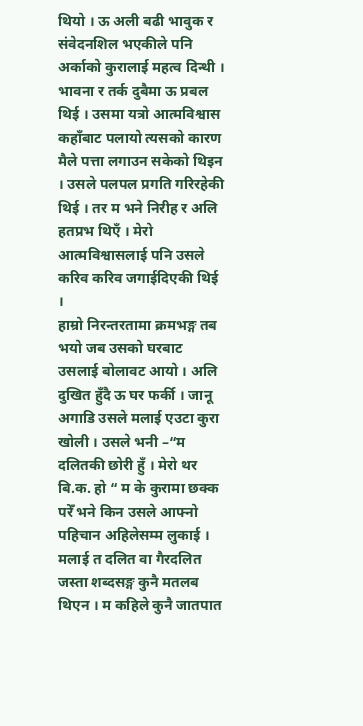थियो । ऊ अली बढी भावुक र संवेदनशिल भएकीले पनि अर्काको कुरालाई महत्व दिन्थी । भावना र तर्क दुबैमा ऊ प्रबल थिई । उसमा यत्रो आत्मविश्वास कहाँबाट पलायो त्यसको कारण मैले पत्ता लगाउन सकेको थिइन । उसले पलपल प्रगति गरिरहेकी थिई । तर म भने निरीह र अलि हतप्रभ थिएँ । मेरो आत्मविश्वासलाई पनि उसले करिव करिव जगाईदिएकी थिई ।
हाम्रो निरन्तरतामा क्रमभङ्ग तब भयो जब उसको घरबाट उसलाई बोलावट आयो । अलि दुखित हुँदै ऊ घर फर्की । जानू अगाडि उसले मलाई एउटा कुरा खोली । उसले भनी –“म दलितकी छोरी हुँ । मेरो थर बि.क. हो “ म के कुरामा छक्क परेँ भने किन उसले आफ्नो पहिचान अहिलेसम्म लुकाई । मलाई त दलित वा गैरदलित जस्ता शब्दसङ्ग कुनै मतलब थिएन । म कहिले कुनै जातपात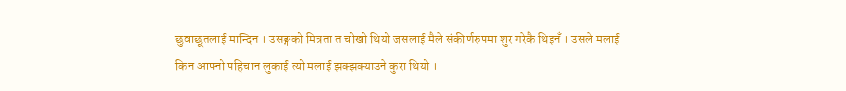छुवाछूतलाई मान्दिन । उसङ्गको मित्रता त चोखो थियो जसलाई मैले संकीर्णरुपमा शुर गरेकै थिइनँ । उसले मलाई किन आफ्नो पहिचान लुकाई त्यो मलाई झक्झक्याउने कुरा थियो ।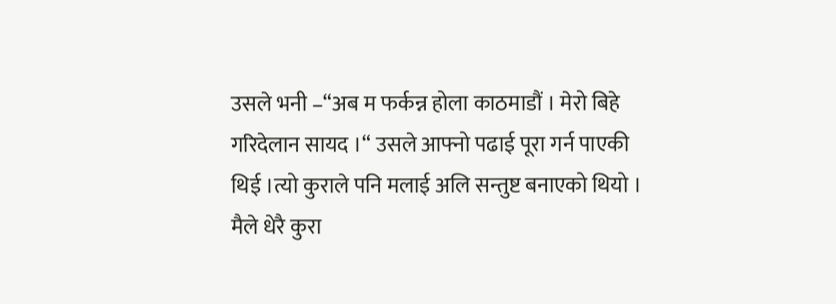उसले भनी –“अब म फर्कन्न होला काठमाडौं । मेरो बिहे गरिदेलान सायद ।“ उसले आफ्नो पढाई पूरा गर्न पाएकी थिई ।त्यो कुराले पनि मलाई अलि सन्तुष्ट बनाएको थियो । मैले धेरै कुरा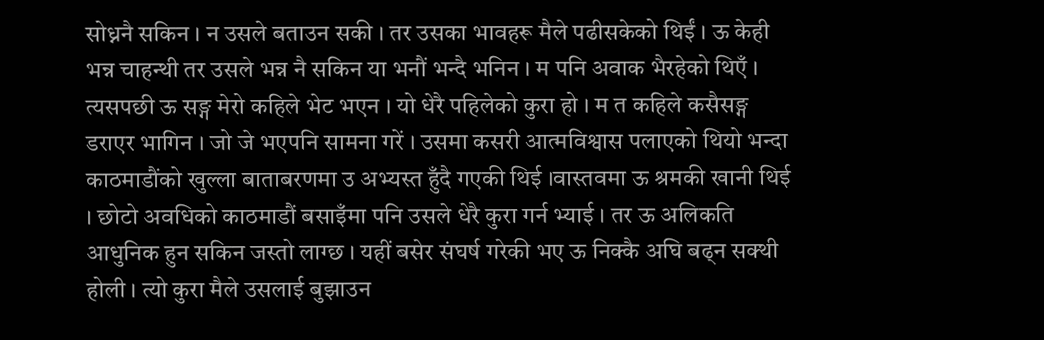सोध्ननै सकिन । न उसले बताउन सकी । तर उसका भावहरू मैले पढीसकेको थिईं । ऊ केही भन्न चाहन्थी तर उसले भन्न नै सकिन या भनौं भन्दै भनिन । म पनि अवाक भैरहेको थिएँ ।
त्यसपछी ऊ सङ्ग मेरो कहिले भेट भएन । यो धेरै पहिलेको कुरा हो । म त कहिले कसैसङ्ग डराएर भागिन । जो जे भएपनि सामना गरें । उसमा कसरी आत्मविश्वास पलाएको थियो भन्दा काठमाडौंको खुल्ला बाताबरणमा उ अभ्यस्त हुँदै गएकी थिई ।वास्तवमा ऊ श्रमकी खानी थिई । छोटो अवधिको काठमाडौं बसाइँमा पनि उसले धेरै कुरा गर्न भ्याई । तर ऊ अलिकति आधुनिक हुन सकिन जस्तो लाग्छ । यहीं बसेर संघर्ष गरेकी भए ऊ निक्कै अघि बढ्न सक्थी होली । त्यो कुरा मैले उसलाई बुझाउन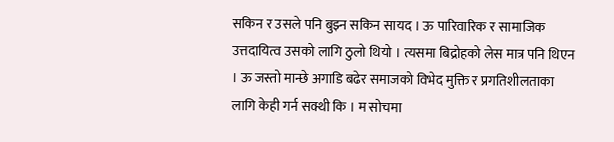सकिन र उसले पनि बुझ्न सकिन सायद । ऊ पारिवारिक र सामाजिक उत्तदायित्व उसको लागि ठुलो थियो । त्यसमा बिद्रोहको लेस मात्र पनि थिएन । ऊ जस्तो मान्छे अगाडि बढेर समाजको विभेद मुक्ति र प्रगतिशीलताका लागि केही गर्न सक्थी कि । म सोचमा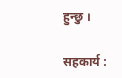हुन्छु ।

सहकार्य :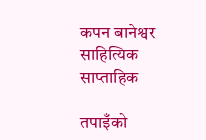कपन बानेश्वर साहित्यिक साप्ताहिक

तपाइँको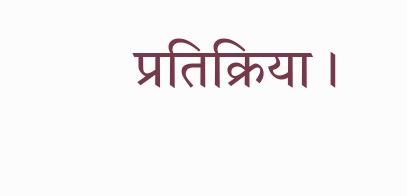प्रतिक्रिया ।